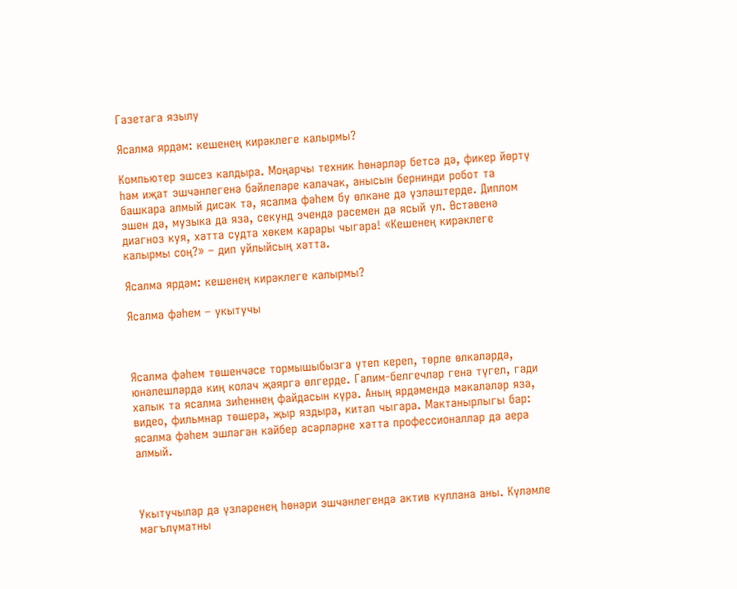Газетага язылу

Ясалма ярдәм: кешенең кирәклеге калырмы?

Компьютер эшсез калдыра. Моңарчы техник һөнәрләр бетсә дә, фикер йөртү һәм иҗат эшчәнлегенә бәйлеләре калачак, анысын бернинди робот та башкара алмый дисәк тә, ясалма фәһем бу өлкәне дә үзләштерде. Диплом эшен дә, музыка да яза, секунд эчендә рәсемен дә ясый ул. Өстәвенә диагноз куя, хәтта судта хөкем карары чыгара! «Кешенең кирәклеге калырмы соң?» – дип уйлыйсың хәтта.

Ясалма ярдәм: кешенең кирәклеге калырмы?

Ясалма фәһем – укытучы



Ясалма фәһем төшенчәсе тормышыбызга үтеп кереп, төрле өлкәләрдә, юнәлешләрдә киң колач җәяргә өлгерде. Галим-белгечләр генә түгел, гади халык та ясалма зиһеннең файдасын күрә. Аның ярдәмендә мәкаләләр яза, видео, фильмнар төшерә, җыр яздыра, китап чыгара. Мактанырлыгы бар: ясалма фәһем эшләгән кайбер әсәрләрне хәтта профессионаллар да аера алмый.



Укытучылар да үзләренең һөнәри эшчәнлегендә актив куллана аны. Күләмле мәгълүматны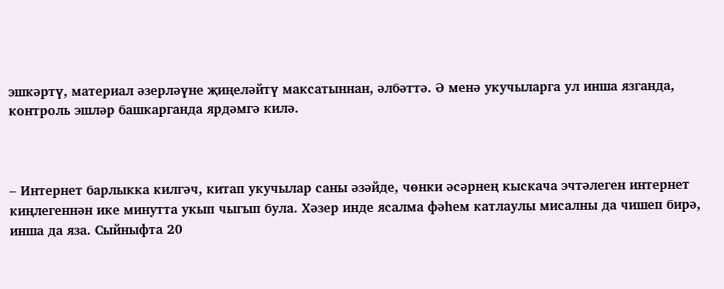эшкәртү, материал әзерләүне җиңеләйтү максатыннан, әлбәттә. Ә менә укучыларга ул инша язганда, контроль эшләр башкарганда ярдәмгә килә.



– Интернет барлыкка килгәч, китап укучылар саны әзәйде, чөнки әсәрнең кыскача эчтәлеген интернет киңлегеннән ике минутта укып чыгып була. Хәзер инде ясалма фәһем катлаулы мисалны да чишеп бирә, инша да яза. Сыйныфта 20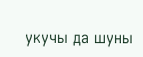укучы да шуны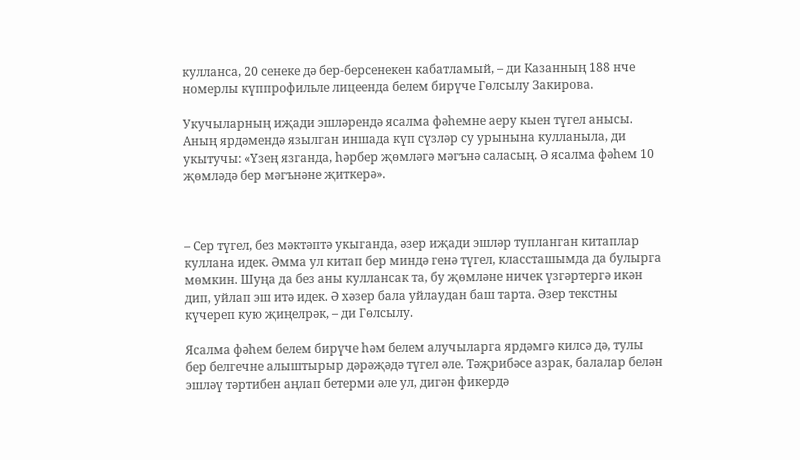кулланса, 20 сенеке дә бер-берсенекен кабатламый, – ди Казанның 188 нче номерлы күппрофильле лицеенда белем бирүче Гөлсылу Закирова.

Укучыларның иҗади эшләрендә ясалма фәһемне аеру кыен түгел анысы. Аның ярдәмендә язылган иншада күп сүзләр су урынына кулланыла, ди укытучы: «Үзең язганда, һәрбер җөмләгә мәгънә саласың. Ә ясалма фәһем 10 җөмләдә бер мәгънәне җиткерә».



– Сер түгел, без мәктәптә укыганда, әзер иҗади эшләр тупланган китаплар куллана идек. Әмма ул китап бер миндә генә түгел, классташымда да булырга мөмкин. Шуңа да без аны куллансак та, бу җөмләне ничек үзгәртергә икән дип, уйлап эш итә идек. Ә хәзер бала уйлаудан баш тарта. Әзер текстны күчереп кую җиңелрәк, – ди Гөлсылу.

Ясалма фәһем белем бирүче һәм белем алучыларга ярдәмгә килсә дә, тулы бер белгечне алыштырыр дәрәҗәдә түгел әле. Тәҗрибәсе азрак, балалар белән эшләү тәртибен аңлап бетерми әле ул, дигән фикердә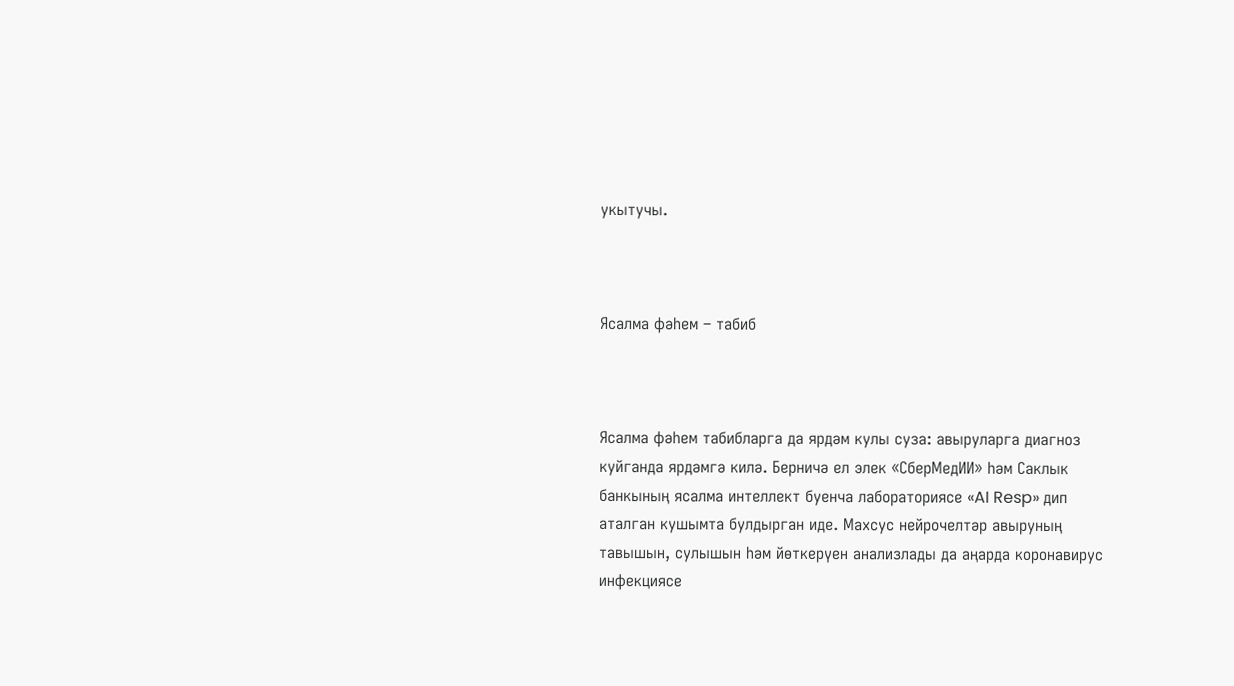укытучы.



Ясалма фәһем – табиб



Ясалма фәһем табибларга да ярдәм кулы суза: авыруларга диагноз куйганда ярдәмгә килә. Берничә ел элек «СберМедИИ» һәм Саклык банкының ясалма интеллект буенча лабораториясе «AI Resp» дип аталган кушымта булдырган иде. Махсус нейрочелтәр авыруның тавышын, сулышын һәм йөткерүен анализлады да аңарда коронавирус инфекциясе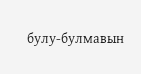булу-булмавын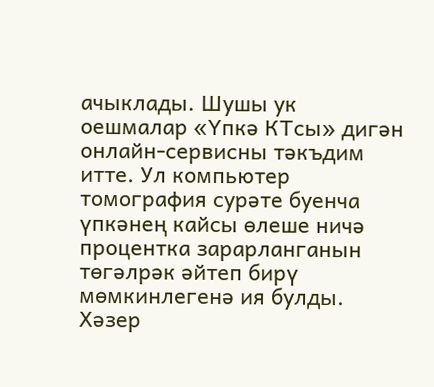ачыклады. Шушы ук оешмалар «Үпкә КТсы» дигән онлайн-сервисны тәкъдим итте. Ул компьютер томография сурәте буенча үпкәнең кайсы өлеше ничә процентка зарарланганын төгәлрәк әйтеп бирү мөмкинлегенә ия булды. Хәзер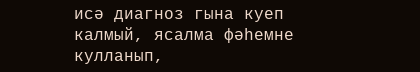исә диагноз гына куеп калмый, ясалма фәһемне кулланып,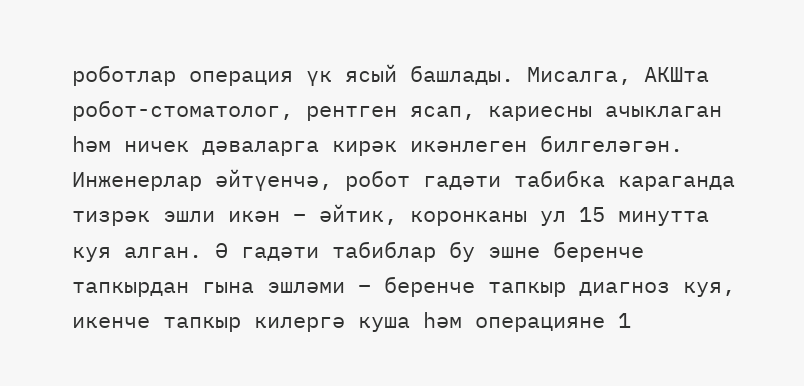роботлар операция үк ясый башлады. Мисалга, АКШта робот-стоматолог, рентген ясап, кариесны ачыклаган һәм ничек дәваларга кирәк икәнлеген билгеләгән. Инженерлар әйтүенчә, робот гадәти табибка караганда тизрәк эшли икән – әйтик, коронканы ул 15 минутта куя алган. Ә гадәти табиблар бу эшне беренче тапкырдан гына эшләми – беренче тапкыр диагноз куя, икенче тапкыр килергә куша һәм операцияне 1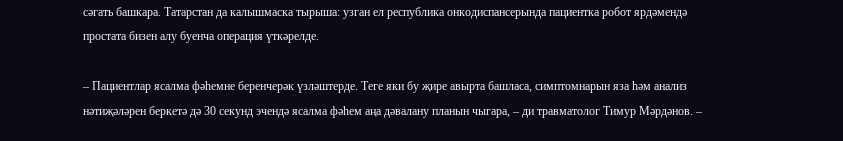сәгать башкара. Татарстан да калышмаска тырыша: узган ел республика онкодиспансерында пациентка робот ярдәмендә простата бизен алу буенча операция үткәрелде.

– Пациентлар ясалма фәһемне беренчерәк үзләштерде. Теге яки бу җире авырта башласа, симптомнарын яза һәм анализ нәтиҗәләрен беркетә дә 30 секунд эчендә ясалма фәһем аңа дәвалану планын чыгара, – ди травматолог Тимур Мәрдәнов. –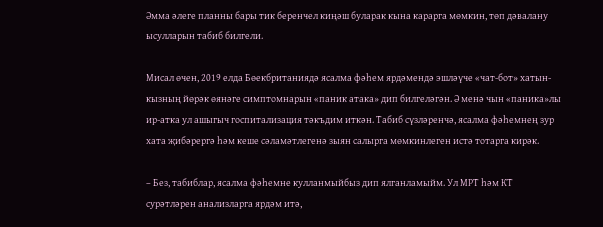Әмма әлеге планны бары тик беренчел киңәш буларак кына карарга мөмкин, төп дәвалану ысулларын табиб билгели.

Мисал өчен, 2019 елда Бөекбританиядә ясалма фәһем ярдәмендә эшләүче «чат-бот» хатын-кызның йөрәк өянәге симптомнарын «паник атака» дип билгеләгән. Ә менә чын «паника»лы ир-атка ул ашыгыч госпитализация тәкъдим иткән. Табиб сүзләренчә, ясалма фәһемнең зур хата җибәрергә һәм кеше сәламәтлегенә зыян салырга мөмкинлеген истә тотарга кирәк.

– Без, табиблар, ясалма фәһемне кулланмыйбыз дип ялганламыйм. Ул МРТ һәм КТ сурәтләрен анализларга ярдәм итә,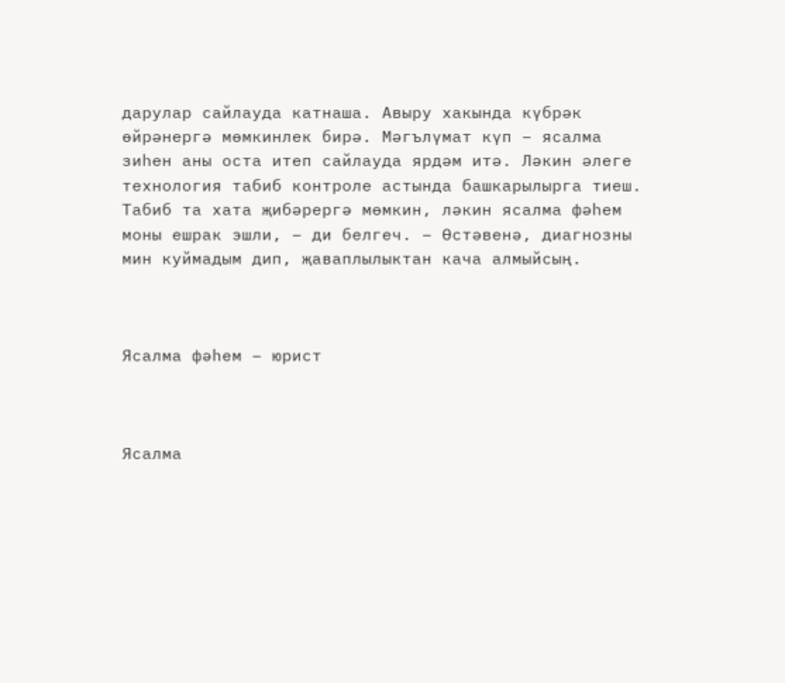дарулар сайлауда катнаша. Авыру хакында күбрәк өйрәнергә мөмкинлек бирә. Мәгълүмат күп – ясалма зиһен аны оста итеп сайлауда ярдәм итә. Ләкин әлеге технология табиб контроле астында башкарылырга тиеш. Табиб та хата җибәрергә мөмкин, ләкин ясалма фәһем моны ешрак эшли, – ди белгеч. – Өстәвенә, диагнозны мин куймадым дип, җаваплылыктан кача алмыйсың.



Ясалма фәһем – юрист



Ясалма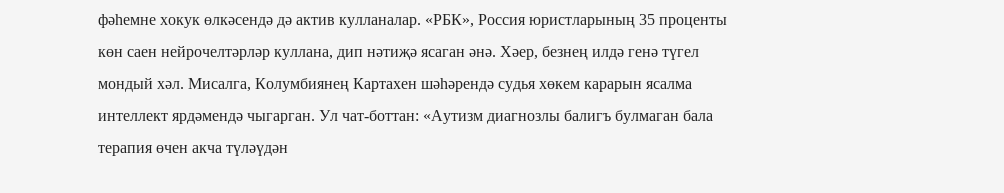фәһемне хокук өлкәсендә дә актив кулланалар. «РБК», Россия юристларының 35 проценты көн саен нейрочелтәрләр куллана, дип нәтиҗә ясаган әнә. Хәер, безнең илдә генә түгел мондый хәл. Мисалга, Колумбиянең Картахен шәһәрендә судья хөкем карарын ясалма интеллект ярдәмендә чыгарган. Ул чат-боттан: «Аутизм диагнозлы балигъ булмаган бала терапия өчен акча түләүдән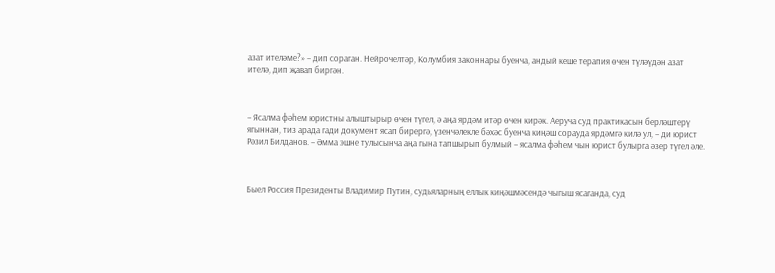азат ителәме?» – дип сораган. Нейрочелтәр, Колумбия законнары буенча, андый кеше терапия өчен түләүдән азат ителә, дип җавап биргән.



– Ясалма фәһем юристны алыштырыр өчен түгел, ә аңа ярдәм итәр өчен кирәк. Аеруча суд практикасын берләштерү ягыннан, тиз арада гади документ ясап бирергә, үзенчәлекле бәхәс буенча киңәш сорауда ярдәмгә килә ул, – ди юрист Рәзил Билданов. – Әмма эшне тулысынча аңа гына тапшырып булмый – ясалма фәһем чын юрист булырга әзер түгел әле.



Быел Россия Президенты Владимир Путин, судьяларның еллык киңәшмәсендә чыгыш ясаганда, суд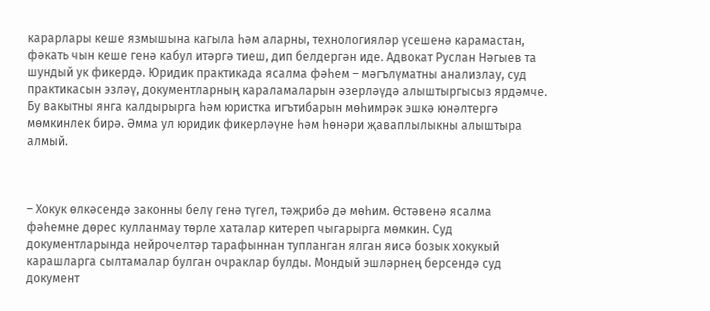карарлары кеше язмышына кагыла һәм аларны, технологияләр үсешенә карамастан, фәкать чын кеше генә кабул итәргә тиеш, дип белдергән иде. Адвокат Руслан Нәгыев та шундый ук фикердә. Юридик практикада ясалма фәһем – мәгълүматны анализлау, суд практикасын эзләү, документларның караламаларын әзерләүдә алыштыргысыз ярдәмче. Бу вакытны янга калдырырга һәм юристка игътибарын мөһимрәк эшкә юнәлтергә мөмкинлек бирә. Әмма ул юридик фикерләүне һәм һөнәри җаваплылыкны алыштыра алмый.



– Хокук өлкәсендә законны белү генә түгел, тәҗрибә дә мөһим. Өстәвенә ясалма фәһемне дөрес кулланмау төрле хаталар китереп чыгарырга мөмкин. Суд документларында нейрочелтәр тарафыннан тупланган ялган яисә бозык хокукый карашларга сылтамалар булган очраклар булды. Мондый эшләрнең берсендә суд документ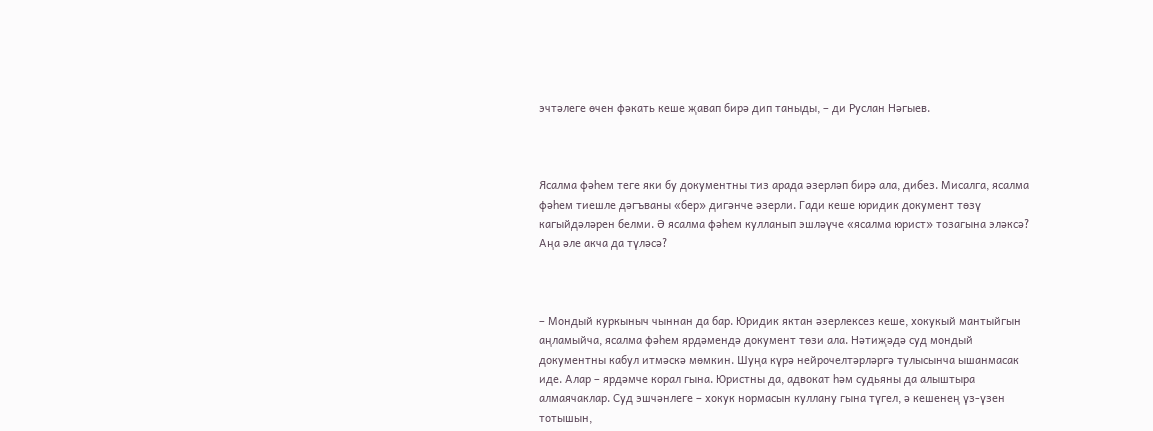эчтәлеге өчен фәкать кеше җавап бирә дип таныды, – ди Руслан Нәгыев.



Ясалма фәһем теге яки бу документны тиз арада әзерләп бирә ала, дибез. Мисалга, ясалма фәһем тиешле дәгъваны «бер» дигәнче әзерли. Гади кеше юридик документ төзү кагыйдәләрен белми. Ә ясалма фәһем кулланып эшләүче «ясалма юрист» тозагына эләксә? Аңа әле акча да түләсә?



– Мондый куркыныч чыннан да бар. Юридик яктан әзерлексез кеше, хокукый мантыйгын аңламыйча, ясалма фәһем ярдәмендә документ төзи ала. Нәтиҗәдә суд мондый документны кабул итмәскә мөмкин. Шуңа күрә нейрочелтәрләргә тулысынча ышанмасак иде. Алар – ярдәмче корал гына. Юристны да, адвокат һәм судьяны да алыштыра алмаячаклар. Суд эшчәнлеге – хокук нормасын куллану гына түгел, ә кешенең үз-үзен тотышын,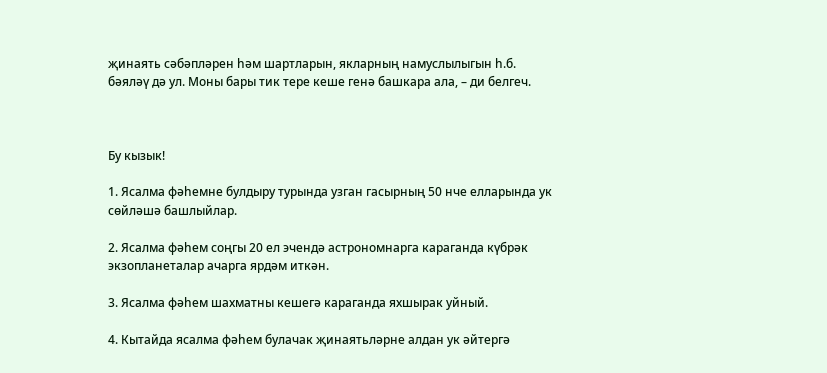җинаять сәбәпләрен һәм шартларын, якларның намуслылыгын һ.б. бәяләү дә ул. Моны бары тик тере кеше генә башкара ала, – ди белгеч.



Бу кызык!

1. Ясалма фәһемне булдыру турында узган гасырның 50 нче елларында ук сөйләшә башлыйлар.

2. Ясалма фәһем соңгы 20 ел эчендә астрономнарга караганда күбрәк экзопланеталар ачарга ярдәм иткән.

3. Ясалма фәһем шахматны кешегә караганда яхшырак уйный.

4. Кытайда ясалма фәһем булачак җинаятьләрне алдан ук әйтергә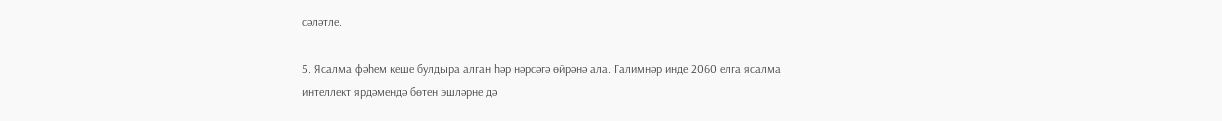сәләтле.

5. Ясалма фәһем кеше булдыра алган һәр нәрсәгә өйрәнә ала. Галимнәр инде 2060 елга ясалма интеллект ярдәмендә бөтен эшләрне дә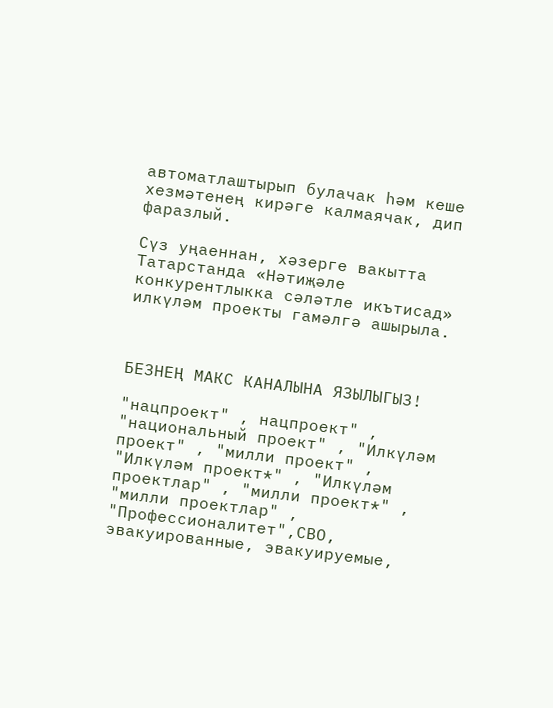автоматлаштырып булачак һәм кеше хезмәтенең кирәге калмаячак, дип фаразлый.

Сүз уңаеннан, хәзерге вакытта Татарстанда «Нәтиҗәле конкурентлыкка сәләтле икътисад» илкүләм проекты гамәлгә ашырыла.



БЕЗНЕҢ МАКС КАНАЛЫНА ЯЗЫЛЫГЫЗ!

"нацпроект" , нацпроект" , "национальный проект" , "Илкүләм проект" , "милли проект" , "Илкүләм проект*" , "Илкүләм проектлар" , "милли проект*" , "милли проектлар" , "Профессионалитет",СВО, эвакуированные, эвакуируемые,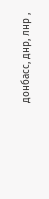донбасс, днр, лнр ,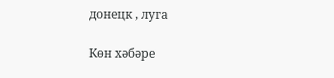донецк , луга

Көн хәбәре